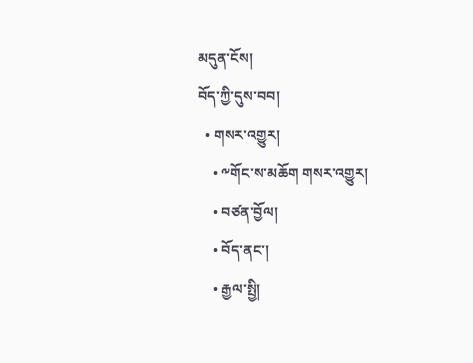མདུན་ངོས།
བོད་ཀྱི་དུས་བབ།
  • གསར་འགྱུར།
    • ༸གོང་ས་མཆོག གསར་འགྱུར།
    • བཙན་བྱོལ།
    • བོད་ནང་།
    • རྒྱལ་སྤྱི།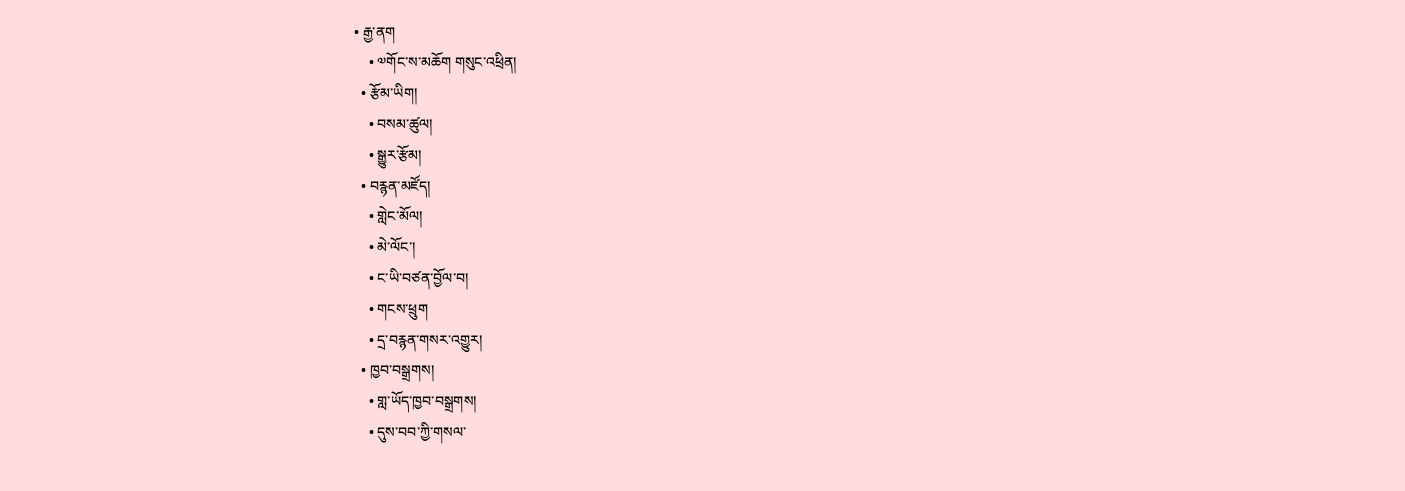• རྒྱ་ནག
    • ༧གོང་ས་མཆོག གསུང་འཕྲིན།
  • རྩོམ་ཡིག།
    • བསམ་ཚུལ།
    • སྒྱུར་རྩོམ།
  • བརྙན་མཛོད།
    • གླེང་མོལ།
    • མེ་ལོང་།
    • ང་ཡི་བཙན་བྱོལ་བ།
    • གངས་ཕྲུག
    • དྲ་བརྙན་གསར་འགྱུར།
  • ཁྱབ་བསྒྲགས།
    • གླ་ཡོད་ཁྱབ་བསྒྲགས།
    • དུས་བབ་ཀྱི་གསལ་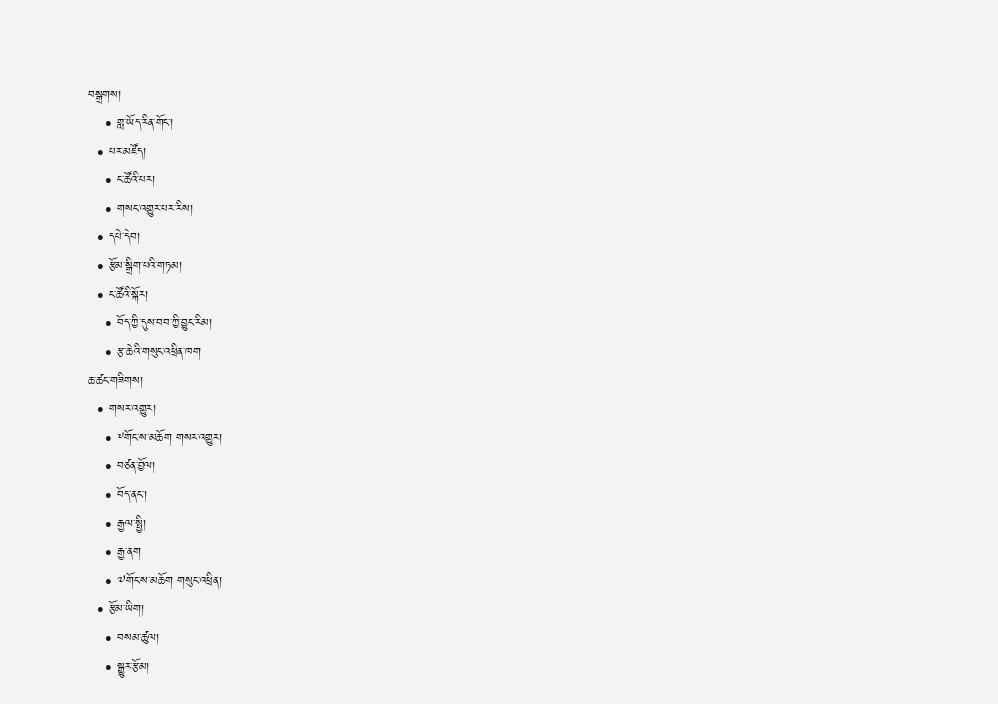བསྒྲགས།
    • གླ་ཡོད་རིན་གོང་།
  • པར་མཛོད།
    • ང་ཚོའི་པར།
    • གསང་འགྱུར་པར་རིས།
  • དཔེ་དེབ།
  • རྩོམ་སྒྲིག་པའི་གཏམ།
  • ང་ཚོའི་སྐོར།
    • བོད་ཀྱི་དུས་བབ་ཀྱི་བྱུང་རིམ།
    • རྩ་ཆེའི་གསུང་འཕྲིན་ཁག
ཆ་ཚང་གཟིགས།
  • གསར་འགྱུར།
    • ༸གོང་ས་མཆོག གསར་འགྱུར།
    • བཙན་བྱོལ།
    • བོད་ནང་།
    • རྒྱལ་སྤྱི།
    • རྒྱ་ནག
    • ༧གོང་ས་མཆོག གསུང་འཕྲིན།
  • རྩོམ་ཡིག།
    • བསམ་ཚུལ།
    • སྒྱུར་རྩོམ།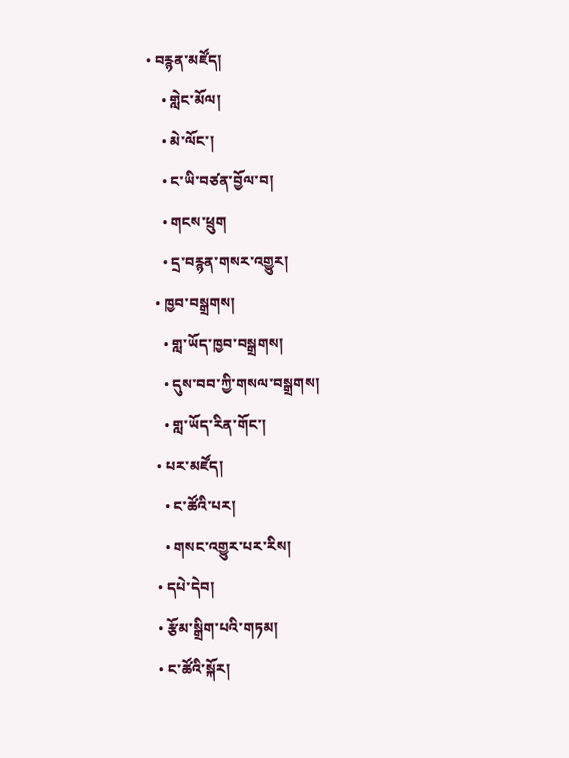• བརྙན་མཛོད།
    • གླེང་མོལ།
    • མེ་ལོང་།
    • ང་ཡི་བཙན་བྱོལ་བ།
    • གངས་ཕྲུག
    • དྲ་བརྙན་གསར་འགྱུར།
  • ཁྱབ་བསྒྲགས།
    • གླ་ཡོད་ཁྱབ་བསྒྲགས།
    • དུས་བབ་ཀྱི་གསལ་བསྒྲགས།
    • གླ་ཡོད་རིན་གོང་།
  • པར་མཛོད།
    • ང་ཚོའི་པར།
    • གསང་འགྱུར་པར་རིས།
  • དཔེ་དེབ།
  • རྩོམ་སྒྲིག་པའི་གཏམ།
  • ང་ཚོའི་སྐོར།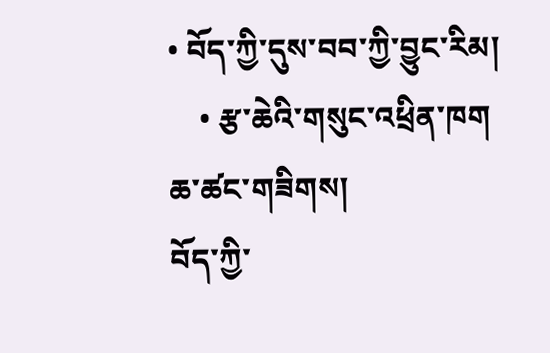• བོད་ཀྱི་དུས་བབ་ཀྱི་བྱུང་རིམ།
    • རྩ་ཆེའི་གསུང་འཕྲིན་ཁག
ཆ་ཚང་གཟིགས།
བོད་ཀྱི་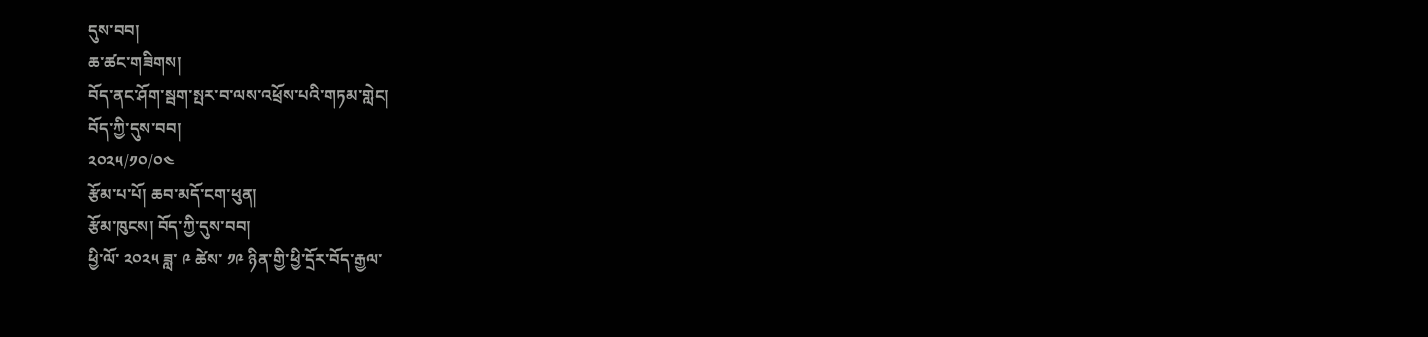དུས་བབ།
ཆ་ཚང་གཟིགས།
བོད་ནང་ཤོག་སྦག་སྤར་བ་ལས་འཕྲོས་པའི་གཏམ་གླེང།
བོད་ཀྱི་དུས་བབ།
༢༠༢༥/༡༠/༠༤
རྩོམ་པ་པོ། ཆབ་མདོ་ངག་ཕུན།
རྩོམ་ཁུངས། བོད་ཀྱི་དུས་བབ།
ཕྱི་ལོ་ ༢༠༢༥ ཟླ་ ༩ ཚེས་ ༡༩ ཉིན་གྱི་ཕྱི་དྲོར་བོད་རྒྱལ་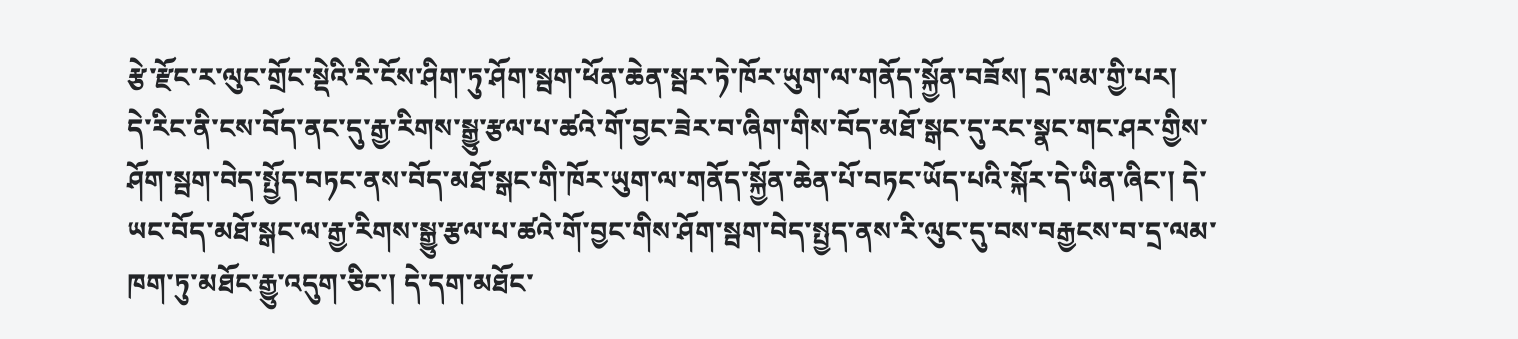རྩེ་རྫོང་ར་ལུང་གྲོང་སྡེའི་རི་ངོས་ཤིག་ཏུ་ཤོག་སྦག་ཕོན་ཆེན་སྦར་ཏེ་ཁོར་ཡུག་ལ་གནོད་སྐྱོན་བཟོས། དྲ་ལམ་གྱི་པར།
དེ་རིང་ནི་ངས་བོད་ནང་དུ་རྒྱ་རིགས་སྒྱུ་རྩལ་པ་ཚའེ་གོ་བྱང་ཟེར་བ་ཞིག་གིས་བོད་མཐོ་སྒང་དུ་རང་སྣང་གང་ཤར་གྱིས་ཤོག་སྦག་བེད་སྤྱོད་བཏང་ནས་བོད་མཐོ་སྒང་གི་ཁོར་ཡུག་ལ་གནོད་སྐྱོན་ཆེན་པོ་བཏང་ཡོད་པའི་སྐོར་དེ་ཡིན་ཞིང་། དེ་ཡང་བོད་མཐོ་སྒང་ལ་རྒྱ་རིགས་སྒྱུ་རྩལ་པ་ཚའེ་གོ་བྱང་གིས་ཤོག་སྦག་བེད་སྤྱད་ནས་རི་ལུང་དུ་བས་བརྒྱངས་བ་དྲ་ལམ་ཁག་ཏུ་མཐོང་རྒྱུ་འདུག་ཅིང་། དེ་དག་མཐོང་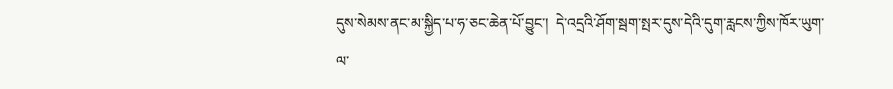དུས་སེམས་ནང་མ་སྐྱིད་པ་ཧ་ཅང་ཆེན་པོ་བྱུང་།  དེ་འདྲའི་ཤོག་སྦག་སྤར་དུས་དེའི་དུག་རླངས་ཀྱིས་ཁོར་ཡུག་ལ་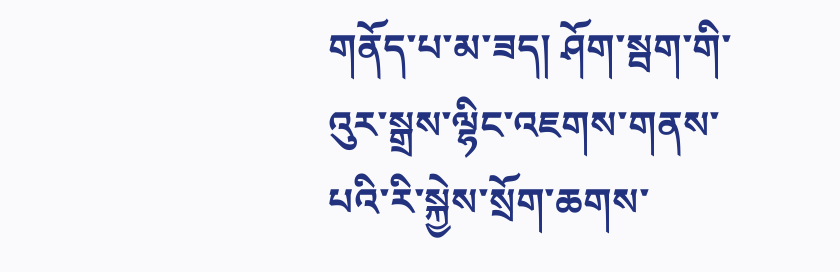གནོད་པ་མ་ཟད། ཤོག་སྦག་གི་འུར་སྒྲས་ལྷིང་འཇགས་གནས་པའི་རི་སྐྱེས་སྲོག་ཆགས་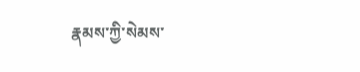རྣམས་ཀྱི་སེམས་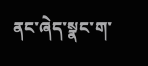ནང་ཞེད་སྣང་ག་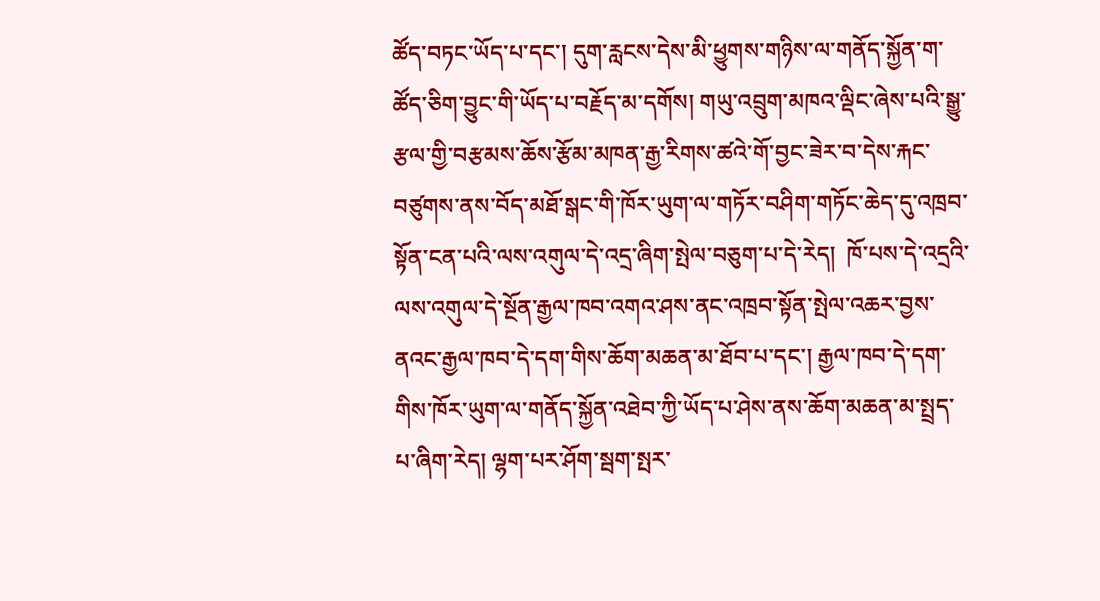ཚོད་བཏང་ཡོད་པ་དང་། དུག་རླངས་དེས་མི་ཕྱུགས་གཉིས་ལ་གནོད་སྐྱོན་ག་ཚོད་ཅིག་བྱུང་གི་ཡོད་པ་བརྗོད་མ་དགོས། གཡུ་འབྲུག་མཁའ་ལྡིང་ཞེས་པའི་སྒྱུ་རྩལ་གྱི་བརྩམས་ཆོས་རྩོམ་མཁན་རྒྱ་རིགས་ཚའེ་གོ་བྱང་ཟེར་བ་དེས་རྐང་བཙུགས་ནས་བོད་མཐོ་སྒང་གི་ཁོར་ཡུག་ལ་གཏོར་བཤིག་གཏོང་ཆེད་དུ་འཁྲབ་སྟོན་ངན་པའི་ལས་འགུལ་དེ་འདྲ་ཞིག་སྤེལ་བཅུག་པ་དེ་རེད།  ཁོ་པས་དེ་འདྲའི་ལས་འགུལ་དེ་སྔོན་རྒྱལ་ཁབ་འགའ་ཤས་ནང་འཁྲབ་སྟོན་སྤེལ་འཆར་བྱས་ནའང་རྒྱལ་ཁབ་དེ་དག་གིས་ཆོག་མཆན་མ་ཐོབ་པ་དང་། རྒྱལ་ཁབ་དེ་དག་གིས་ཁོར་ཡུག་ལ་གནོད་སྐྱོན་འཐེབ་ཀྱི་ཡོད་པ་ཤེས་ནས་ཆོག་མཆན་མ་སྤྲད་པ་ཞིག་རེད། ལྷག་པར་ཤོག་སྦག་སྤར་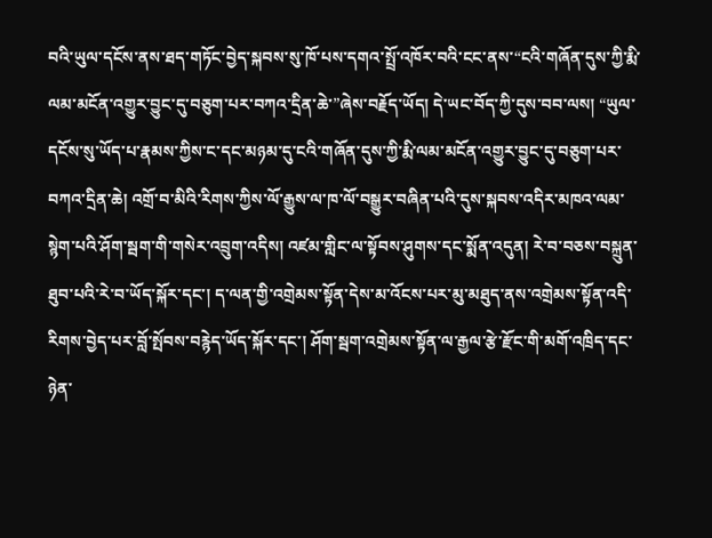བའི་ཡུལ་དངོས་ནས་ཐད་གཏོང་བྱེད་སྐབས་སུ་ཁོ་པས་དགའ་སྤྲོ་འཁོར་བའི་ངང་ནས་“ངའི་གཞོན་དུས་ཀྱི་རྨི་ལམ་མངོན་འགྱུར་བྱུང་དུ་བཅུག་པར་བཀའ་དྲིན་ཆེ་”ཞེས་བརྗོད་ཡོད། དེ་ཡང་བོད་ཀྱི་དུས་བབ་ལས། “ཡུལ་དངོས་སུ་ཡོད་པ་རྣམས་ཀྱིས་ང་དང་མཉམ་དུ་ངའི་གཞོན་དུས་ཀྱི་རྨི་ལམ་མངོན་འགྱུར་བྱུང་དུ་བཅུག་པར་བཀའ་དྲིན་ཆེ། འགྲོ་བ་མིའི་རིགས་ཀྱིས་ལོ་རྒྱུས་ལ་ཁ་ལོ་བསྒྱུར་བཞིན་པའི་དུས་སྐབས་འདིར་མཁའ་ལམ་སྙེག་པའི་ཤོག་སྦག་གི་གསེར་འབྲུག་འདིས། འཛམ་གླིང་ལ་སྟོབས་ཤུགས་དང་སྨོན་འདུན། རེ་བ་བཅས་བསྐྲུན་ཐུབ་པའི་རེ་བ་ཡོད་སྐོར་དང་། ད་ལན་གྱི་འགྲེམས་སྟོན་དེས་མ་འོངས་པར་མུ་མཐུད་ནས་འགྲེམས་སྟོན་འདི་རིགས་བྱེད་པར་བློ་སྤོབས་བརྙེད་ཡོད་སྐོར་དང་། ཤོག་སྦག་འགྲེམས་སྟོན་ལ་རྒྱལ་རྩེ་རྫོང་གི་མགོ་འཁྲིད་དང་ཉེན་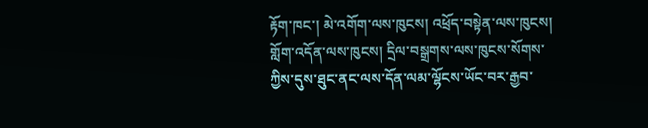རྟོག་ཁང་། མེ་འགོག་ལས་ཁུངས། འཕྲོད་བསྟེན་ལས་ཁུངས། གློག་འདོན་ལས་ཁུངས། དྲིལ་བསྒྲགས་ལས་ཁུངས་སོགས་ཀྱིས་དུས་ཐུང་ནང་ལས་དོན་ལམ་ལྷོངས་ཡོང་བར་རྒྱབ་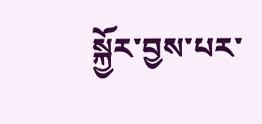སྐྱོར་བྱས་པར་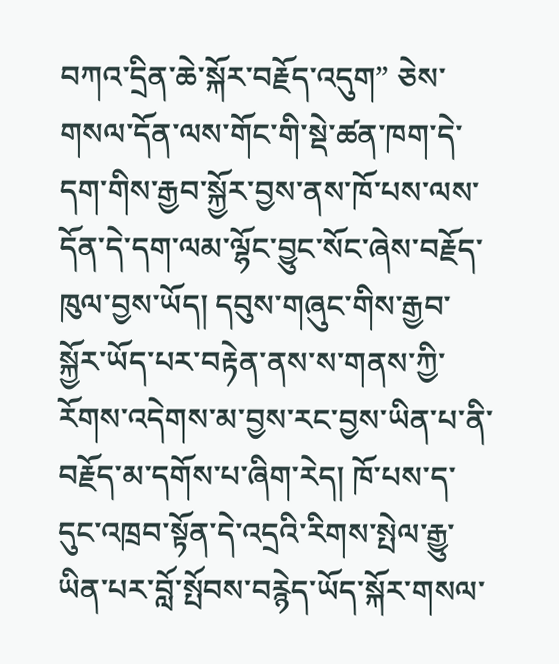བཀའ་དྲིན་ཆེ་སྐོར་བརྗོད་འདུག” ཅེས་གསལ་དོན་ལས་གོང་གི་སྡེ་ཚན་ཁག་དེ་དག་གིས་རྒྱབ་སྐྱོར་བྱས་ནས་ཁོ་པས་ལས་དོན་དེ་དག་ལམ་ལྷོང་བྱུང་སོང་ཞེས་བརྗོད་ཁུལ་བྱས་ཡོད། དབུས་གཞུང་གིས་རྒྱབ་སྐྱོར་ཡོད་པར་བརྟེན་ནས་ས་གནས་ཀྱི་རོགས་འདེགས་མ་བྱས་རང་བྱས་ཡིན་པ་ནི་བརྗོད་མ་དགོས་པ་ཞིག་རེད། ཁོ་པས་ད་དུང་འཁྲབ་སྟོན་དེ་འདྲའི་རིགས་སྤེལ་རྒྱུ་ཡིན་པར་བློ་སྤོབས་བརྙེད་ཡོད་སྐོར་གསལ་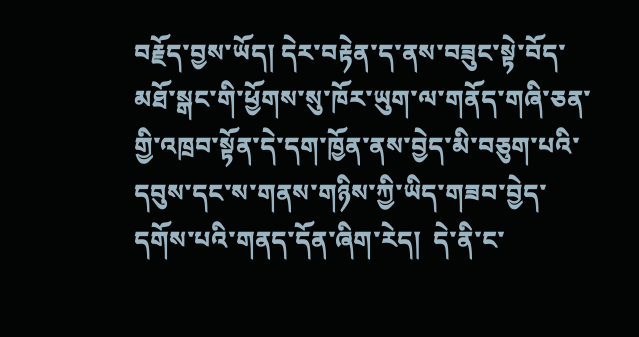བརྗོད་བྱས་ཡོད། དེར་བརྟེན་ད་ནས་བཟུང་སྟེ་བོད་མཐོ་སྒང་གི་ཕྱོགས་སུ་ཁོར་ཡུག་ལ་གནོད་གཞི་ཅན་གྱི་འཁྲབ་སྟོན་དེ་དག་ཁྱོན་ནས་བྱེད་མི་བཅུག་པའི་དབུས་དང་ས་གནས་གཉིས་ཀྱི་ཡིད་གཟབ་བྱེད་དགོས་པའི་གནད་དོན་ཞིག་རེད།  དེ་ནི་ང་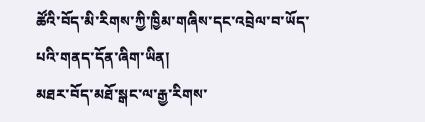ཚོའི་བོད་མི་རིགས་ཀྱི་ཁྱིམ་གཞིས་དང་འབྲེལ་བ་ཡོད་པའི་གནད་དོན་ཞིག་ཡིན།
མཐར་བོད་མཐོ་སྒང་ལ་རྒྱ་རིགས་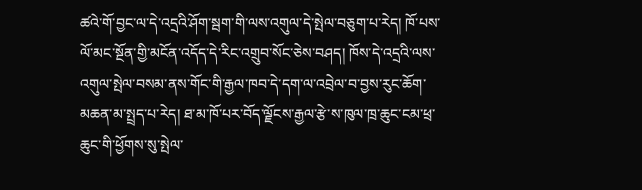ཚའེ་གོ་བྱང་ལ་དེ་འདྲའི་ཤོག་སྦག་གི་ལས་འགུལ་དེ་སྤེལ་བཅུག་པ་རེད། ཁོ་པས་ལོ་མང་སྔོན་གྱི་མངོན་འདོད་དེ་རིང་འགྲུབ་སོང་ཅེས་བཤད། ཁོས་དེ་འདྲའི་ལས་འགུལ་སྤེལ་བསམ་ནས་གོང་གི་རྒྱལ་ཁབ་དེ་དག་ལ་འབྲེལ་བ་བྱས་རུང་ཆོག་མཆན་མ་སྤྲད་པ་རེད། ཐ་མ་ཁོ་པར་བོད་ལྗོངས་རྒྱལ་རྩེ་ས་ཁུལ་ཁྲ་ཆུང་ངམ་ཕྲ་ཆུང་གི་ཕྱོགས་སུ་སྤེལ་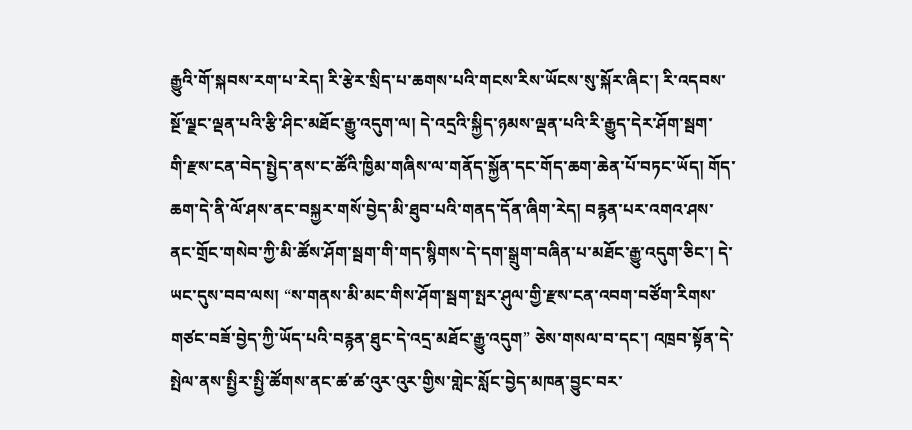རྒྱུའི་གོ་སྐབས་རག་པ་རེད། རི་རྩེར་སྲིད་པ་ཆགས་པའི་གངས་རིས་ཡོངས་སུ་སྐོར་ཞིང་། རི་འདབས་སྔོ་ལྗང་ལྡན་པའི་རྩི་ཤིང་མཐོང་རྒྱུ་འདུག་ལ། དེ་འདྲའི་སྐྱིད་ཉམས་ལྡན་པའི་རི་རྒྱུད་དེར་ཤོག་སྦག་གི་རྫས་ངན་བེད་སྤྱེད་ནས་ང་ཚོའི་ཁྱིམ་གཞིས་ལ་གནོད་སྐྱོན་དང་གོད་ཆག་ཆེན་པོ་བཏང་ཡོད། གོད་ཆག་དེ་ནི་ལོ་ཤས་ནང་བསྐྱར་གསོ་བྱེད་མི་ཐུབ་པའི་གནད་དོན་ཞིག་རེད། བརྙན་པར་འགའ་ཤས་ནང་གྲོང་གསེབ་ཀྱི་མི་ཚོས་ཤོག་སྦག་གི་གད་སྙིགས་དེ་དག་སྒྲུག་བཞིན་པ་མཐོང་རྒྱུ་འདུག་ཅིང་། དེ་ཡང་དུས་བབ་ལས། “ས་གནས་མི་མང་གིས་ཤོག་སྦག་སྤར་ཤུལ་གྱི་རྫས་ངན་འབག་བཙོག་རིགས་གཙང་བཟོ་བྱེད་ཀྱི་ཡོད་པའི་བརྙན་ཐུང་དེ་འདྲ་མཐོང་རྒྱུ་འདུག” ཅེས་གསལ་བ་དང་། འཁྲབ་སྟོན་དེ་སྤེལ་ནས་སྤྱིར་སྤྱི་ཚོགས་ནང་ཚ་ཚ་འུར་འུར་གྱིས་གླེང་སློང་བྱེད་མཁན་བྱུང་བར་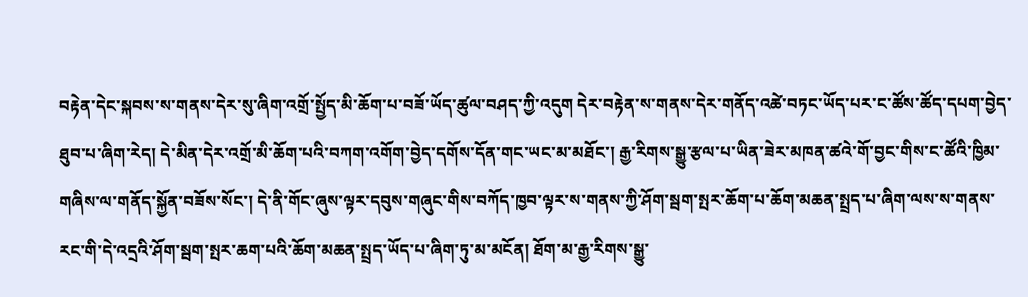བརྟེན་དེང་སྐབས་ས་གནས་དེར་སུ་ཞིག་འགྲོ་སྤྱོད་མི་ཆོག་པ་བཟོ་ཡོད་ཚུལ་བཤད་ཀྱི་འདུག དེར་བརྟེན་ས་གནས་དེར་གནོད་འཚེ་བཏང་ཡོད་པར་ང་ཚོས་ཚོད་དཔག་བྱེད་ཐུབ་པ་ཞིག་རེད། དེ་མིན་དེར་འགྲོ་མི་ཆོག་པའི་བཀག་འགོག་བྱེད་དགོས་དོན་གང་ཡང་མ་མཐོང་། རྒྱ་རིགས་སྒྱུ་རྩལ་པ་ཡིན་ཟེར་མཁན་ཚའེ་གོ་བྱང་གིས་ང་ཚོའི་ཁྱིམ་གཞིས་ལ་གནོད་སྐྱོན་བཟོས་སོང་། དེ་ནི་གོང་ཞུས་ལྟར་དབུས་གཞུང་གིས་བཀོད་ཁྱབ་ལྟར་ས་གནས་ཀྱི་ཤོག་སྦག་སྤར་ཆོག་པ་ཆོག་མཆན་སྤྲད་པ་ཞིག་ལས་ས་གནས་རང་གི་དེ་འདྲའི་ཤོག་སྦག་སྤར་ཆག་པའི་ཆོག་མཆན་སྤྲད་ཡོད་པ་ཞིག་ཏུ་མ་མངོན། ཐོག་མ་རྒྱ་རིགས་སྒྱུ་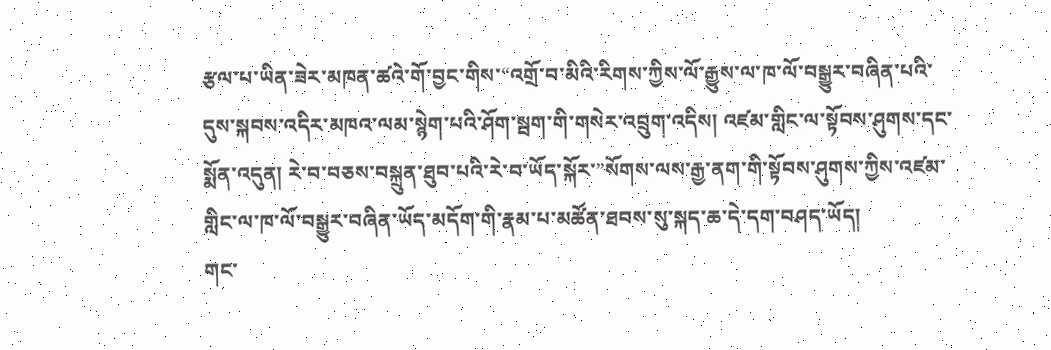རྩལ་པ་ཡིན་ཟེར་མཁན་ཚའེ་གོ་བྱང་གིས་“འགྲོ་བ་མིའི་རིགས་ཀྱིས་ལོ་རྒྱུས་ལ་ཁ་ལོ་བསྒྱུར་བཞིན་པའི་དུས་སྐབས་འདིར་མཁའ་ལམ་སྙེག་པའི་ཤོག་སྦག་གི་གསེར་འབྲུག་འདིས། འཛམ་གླིང་ལ་སྟོབས་ཤུགས་དང་སྨོན་འདུན། རེ་བ་བཅས་བསྐྲུན་ཐུབ་པའི་རེ་བ་ཡོད་སྐོར་”སོགས་ལས་རྒྱ་ནག་གི་སྟོབས་ཤུགས་ཀྱིས་འཛམ་གླིང་ལ་ཁ་ལོ་བསྒྱུར་བཞིན་ཡོད་མདོག་གི་རྣམ་པ་མཚོན་ཐབས་སུ་སྐད་ཆ་དེ་དག་བཤད་ཡོད།
གང་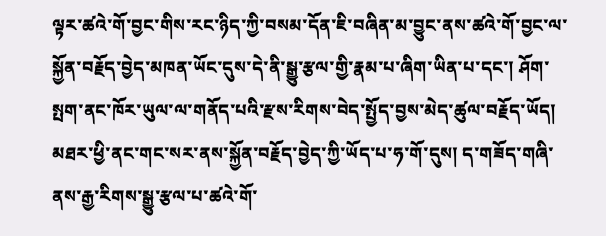ལྟར་ཚའེ་གོ་བྱང་གིས་རང་ཉིད་ཀྱི་བསམ་དོན་ཇི་བཞིན་མ་བྱུང་ནས་ཚའེ་གོ་བྱང་ལ་སྐྱོན་བརྗོད་བྱེད་མཁན་ཡོང་དུས་དེ་ནི་སྒྱུ་རྩལ་གྱི་རྣམ་པ་ཞིག་ཡིན་པ་དང་། ཤོག་སྤག་ནང་ཁོར་ཡུལ་ལ་གནོད་པའི་རྫས་རིགས་བེད་སྤྱོད་བྱས་མེད་ཚུལ་བརྗོད་ཡོད། མཐར་ཕྱི་ནང་གང་སར་ནས་སྐྱོན་བརྗོད་བྱེད་ཀྱི་ཡོད་པ་ཧ་གོ་དུས། ད་གཟོད་གཞི་ནས་རྒྱ་རིགས་སྒྱུ་རྩལ་པ་ཚའེ་གོ་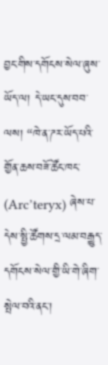བྱང་གིས་དགོངས་སེལ་ཞུས་ཡོད་ལ། དེ་ཡང་དུས་བབ་ལས། “ཁེ་ན་ཌར་ཡོད་པའི་གྱོན་ཆས་བཟོ་ཚོང་ཁང་ (Arc’teryx) ཞེས་པ་དེས་སྤྱི་ཚོགས་དྲ་ལམ་བརྒྱུད་དགོངས་སེལ་གྱི་ཡི་གེ་ཞིག་སྤེལ་བའི་ནང་།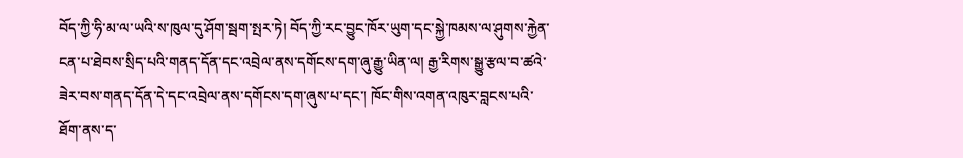བོད་ཀྱི་ཧི་མ་ལ་ཡའི་ས་ཁུལ་དུ་ཤོག་སྦག་སྤར་ཏེ། བོད་ཀྱི་རང་བྱུང་ཁོར་ཡུག་དང་སྐྱེ་ཁམས་ལ་ཤུགས་རྐྱེན་ངན་པ་ཐེབས་སྲིད་པའི་གནད་དོན་དང་འབྲེལ་ནས་དགོངས་དག་ཞུ་རྒྱུ་ཡིན་ལ། རྒྱ་རིགས་སྒྱུ་རྩལ་བ་ཚའེ་ཟེར་བས་གནད་དོན་དེ་དང་འབྲེལ་ནས་དགོངས་དག་ཞུས་པ་དང་། ཁོང་གིས་འགན་འཁུར་བླངས་པའི་ཐོག་ནས་ད་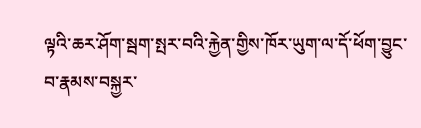ལྟའི་ཆར་ཤོག་སྦག་སྤར་བའི་རྐྱེན་གྱིས་ཁོར་ཡུག་ལ་དོ་ཕོག་བྱུང་བ་རྣམས་བསྐྱར་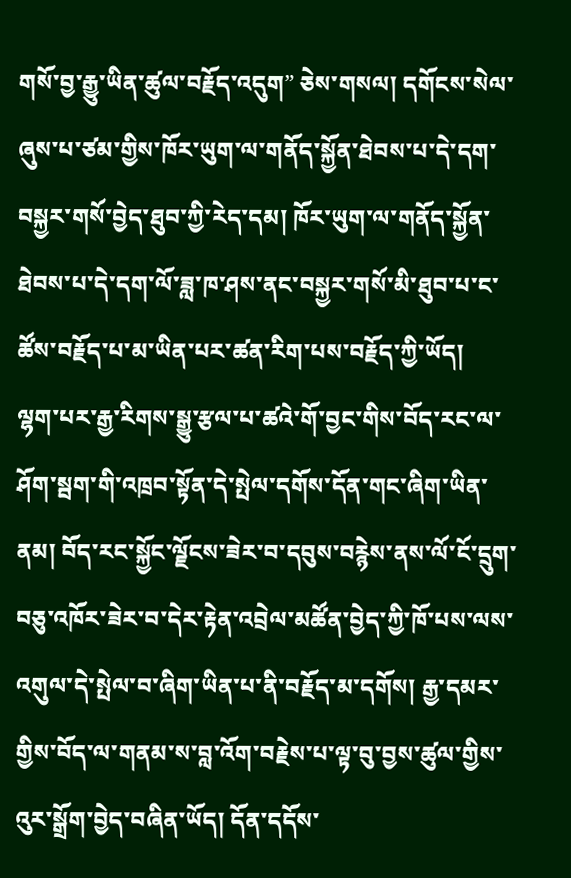གསོ་བྱ་རྒྱུ་ཡིན་ཚུལ་བརྗོད་འདུག” ཅེས་གསལ། དགོངས་སེལ་ཞུས་པ་ཙམ་གྱིས་ཁོར་ཡུག་ལ་གནོད་སྐྱོན་ཐེབས་པ་དེ་དག་བསྐྱར་གསོ་བྱེད་ཐུབ་ཀྱི་རེད་དམ། ཁོར་ཡུག་ལ་གནོད་སྐྱོན་ཐེབས་པ་དེ་དག་ལོ་ཟླ་ཁ་ཤས་ནང་བསྐྱར་གསོ་མི་ཐུབ་པ་ང་ཚོས་བརྗོད་པ་མ་ཡིན་པར་ཚན་རིག་པས་བརྗོད་ཀྱི་ཡོད།
ལྷག་པར་རྒྱ་རིགས་སྒྱུ་རྩལ་པ་ཚའེ་གོ་བྱང་གིས་བོད་རང་ལ་ཤོག་སྦག་གི་འཁྲབ་སྟོན་དེ་སྤེལ་དགོས་དོན་གང་ཞིག་ཡིན་ནམ། བོད་རང་སྐྱོང་ལྗོངས་ཟེར་བ་དབུས་བརྙེས་ནས་ལོ་ངོ་དྲུག་བཅུ་འཁོར་ཟེར་བ་དེར་རྟེན་འབྲེལ་མཚོན་བྱེད་ཀྱི་ཁོ་པས་ལས་འགུལ་དེ་སྤེལ་བ་ཞིག་ཡིན་པ་ནི་བརྗོད་མ་དགོས། རྒྱ་དམར་གྱིས་བོད་ལ་གནམ་ས་བླ་འོག་བརྗེས་པ་ལྟ་བུ་བྱས་ཚུལ་གྱིས་འུར་སྒྲོག་བྱེད་བཞིན་ཡོད། དོན་དདོས་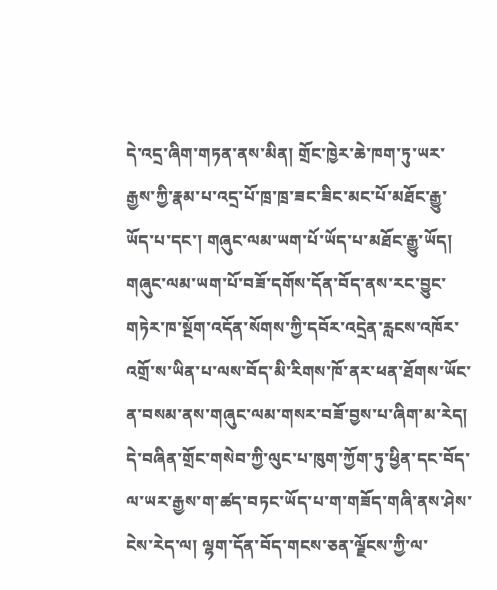དེ་འདྲ་ཞིག་གཏན་ནས་མིན། གྲོང་ཁྱེར་ཆེ་ཁག་ཏུ་ཡར་རྒྱས་ཀྱི་རྣམ་པ་འདྲ་པོ་ཁྲ་ཁྲ་ཟང་ཟིང་མང་པོ་མཐོང་རྒྱུ་ཡོད་པ་དང་། གཞུང་ལམ་ཡག་པོ་ཡོད་པ་མཐོང་རྒྱུ་ཡོད། གཞུང་ལམ་ཡག་པོ་བཟོ་དགོས་དོན་བོད་ནས་རང་བྱུང་གཏེར་ཁ་སྔོག་འདོན་སོགས་ཀྱི་དབོར་འདྲེན་རླངས་འཁོར་འགྲོ་ས་ཡིན་པ་ལས་བོད་མི་རིགས་ཁོ་ནར་ཕན་ཐོགས་ཡོང་ན་བསམ་ནས་གཞུང་ལམ་གསར་བཟོ་བྱས་པ་ཞིག་མ་རེད། དེ་བཞིན་གྲོང་གསེབ་ཀྱི་ལུང་པ་ཁུག་ཀྱོག་ཏུ་ཕྱིན་དང་བོད་ལ་ཡར་རྒྱས་ག་ཚད་བཏང་ཡོད་པ་ག་གཟོད་གཞི་ནས་ཤེས་ངེས་རེད་ལ། ལྷག་དོན་བོད་གངས་ཅན་ལྗོངས་ཀྱི་ལ་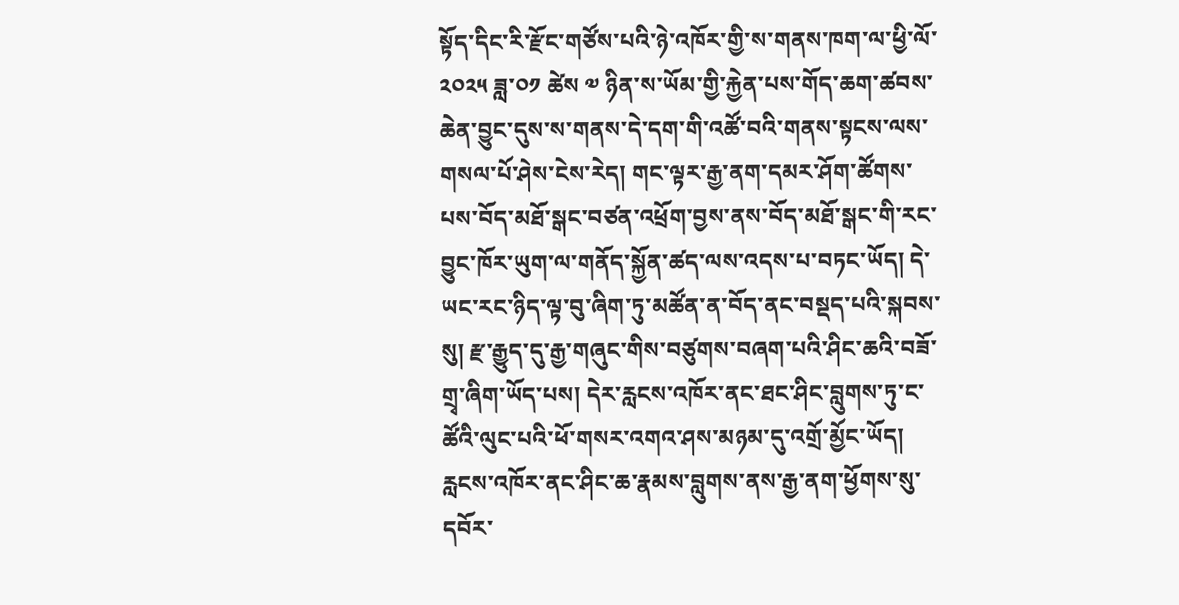སྟོད་དིང་རི་རྫོང་གཙོས་པའི་ཉེ་འཁོར་གྱི་ས་གནས་ཁག་ལ་ཕྱི་ལོ་ ༢༠༢༥ ཟླ་༠༡ ཚེས ༧ ཉིན་ས་ཡོམ་གྱི་རྐྱེན་པས་གོད་ཆག་ཚབས་ཆེན་བྱུང་དུས་ས་གནས་དེ་དག་གི་འཚོ་བའི་གནས་སྟངས་ལས་གསལ་པོ་ཤེས་ངེས་རེད། གང་ལྟར་རྒྱ་ནག་དམར་ཤོག་ཚོགས་པས་བོད་མཐོ་སྒང་བཙན་འཕྲོག་བྱས་ནས་བོད་མཐོ་སྒང་གི་རང་བྱུང་ཁོར་ཡུག་ལ་གནོད་སྐྱོན་ཚད་ལས་འདས་པ་བཏང་ཡོད། དེ་ཡང་རང་ཉིད་ལྟ་བུ་ཞིག་ཏུ་མཚོན་ན་བོད་ནང་བསྡད་པའི་སྐབས་སུ། རྫ་རྒྱུད་དུ་རྒྱ་གཞུང་གིས་བཙུགས་བཞག་པའི་ཤིང་ཆའི་བཟོ་གྲྭ་ཞིག་ཡོད་པས། དེར་རླངས་འཁོར་ནང་ཐང་ཤིང་བླུགས་ཏུ་ང་ཚོའི་ལུང་པའི་ཕོ་གསར་འགའ་ཤས་མཉམ་དུ་འགྲོ་མྱོང་ཡོད། རླངས་འཁོར་ནང་ཤིང་ཆ་རྣམས་བླུགས་ནས་རྒྱ་ནག་ཕྱོགས་སུ་དབོར་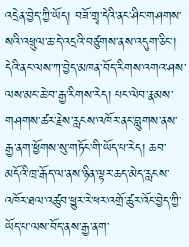འདྲེན་བྱེད་ཀྱི་ཡོད། བཟོ་གྲྭ་དེའི་ནང་ཤིང་གཤགས་སའི་འཕྲུལ་ཆ་དེ་འདྲའི་བཙུགས་ནས་འདུག་ཅིང་། དེའི་ནང་ལས་ཀ་བྱེད་མཁན་བོད་རིགས་འགའ་ཤས་ལས་མང་ཆེ་བ་རྒྱ་རིགས་རེད། པང་ལེབ་རྣམས་གཤགས་ཚར་རྗེས་རླངས་འཁོར་ནང་བླུགས་ནས་རྒྱ་ནག་ཕྱོགས་སུ་གཏོང་གི་ཡོད་པ་རེད། ཆབ་མདོའི་ཁྲ་རྒོད་ལ་ནས་ཉིན་ལྟར་ཆད་མེད་རླངས་འཁོར་ཐལ་འཚུབ་ཕྱུར་རེ་ཕར་འགྲོ་ཚུར་འོང་བྱེད་ཀྱི་ཡོད་པ་ལས་བོད་ནས་རྒྱ་ནག་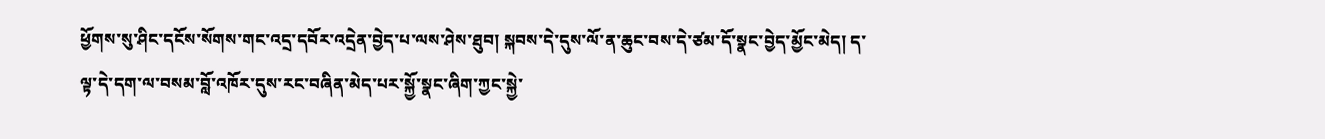ཕྱོགས་སུ་ཤིང་དངོས་སོགས་གང་འདྲ་དབོར་འདྲེན་བྱེད་པ་ལས་ཤེས་ཐུབ། སྐབས་དེ་དུས་ལོ་ན་ཆུང་བས་དེ་ཙམ་དོ་སྣང་བྱེད་མྱོང་མེད། ད་ལྟ་དེ་དག་ལ་བསམ་བློ་འཁོར་དུས་རང་བཞིན་མེད་པར་སྐྱོ་སྣང་ཞིག་ཀྱང་སྐྱེ་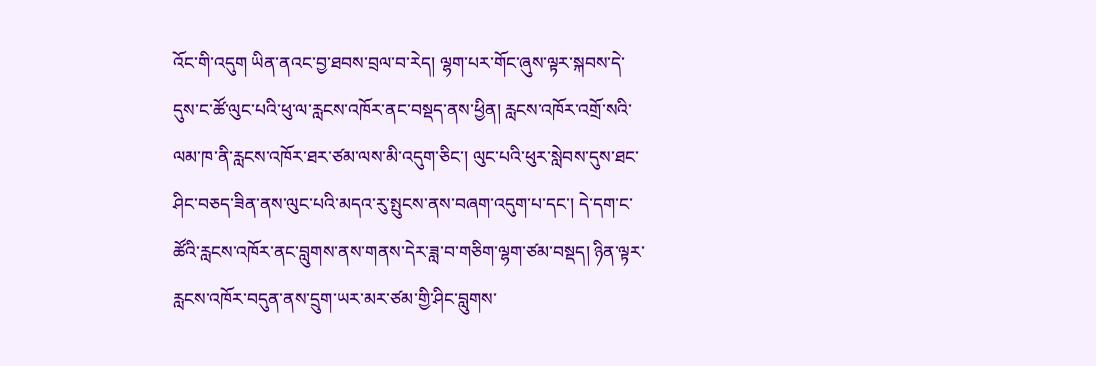འོང་གི་འདུག ཡིན་ནའང་བྱ་ཐབས་བྲལ་བ་རེད། ལྷག་པར་གོང་ཞུས་ལྟར་སྐབས་དེ་དུས་ང་ཚོ་ལུང་པའི་ཕུ་ལ་རླངས་འཁོར་ནང་བསྡད་ནས་ཕྱིན། རླངས་འཁོར་འགྲོ་སའི་ལམ་ཁ་ནི་རླངས་འཁོར་ཐར་ཙམ་ལས་མི་འདུག་ཅིང་། ལུང་པའི་ཕུར་སླེབས་དུས་ཐང་ཤིང་བཅད་ཟིན་ནས་ལུང་པའི་མདའ་རུ་སྤུངས་ནས་བཞག་འདུག་པ་དང་། དེ་དག་ང་ཚོའི་རླངས་འཁོར་ནང་བླུགས་ནས་གནས་དེར་ཟླ་བ་གཅིག་ལྷག་ཙམ་བསྡད། ཉིན་ལྟར་རླངས་འཁོར་བདུན་ནས་དྲུག་ཡར་མར་ཙམ་གྱི་ཤིང་བླུགས་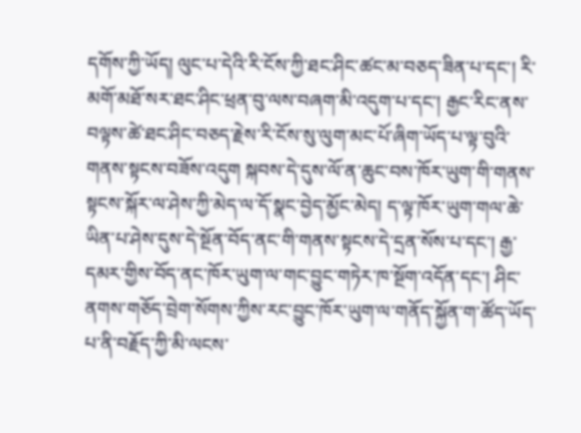དགོས་ཀྱི་ཡོད། ལུང་པ་དེའི་རི་ངོས་ཀྱི་ཐང་ཤིང་ཚང་མ་བཅད་ཟིན་པ་དང་། རི་མགོ་མཐོ་སར་ཐང་ཤིང་ཕྲན་བུ་ལས་བཞག་མི་འདུག་པ་དང་། རྒྱང་རིང་ནས་བལྟས་ཚེ་ཐང་ཤིང་བཅད་རྗེས་རི་ངོས་སུ་ལུག་མང་པོ་ཞིག་ཡོད་པ་ལྟ་བུའི་གནས་སྟངས་བཟོས་འདུག སྐབས་དེ་དུས་ལོ་ན་ཆུང་བས་ཁོར་ཡུག་གི་གནས་སྟངས་སྐོར་ལ་ཤེས་ཀྱི་མེད་ལ་དོ་སྣང་བྱེད་མྱོང་མེད། ད་ལྟ་ཁོར་ཡུག་གལ་ཆེ་ཡིན་པ་ཤེས་དུས་དེ་སྔོན་བོད་ནང་གི་གནས་སྟངས་དེ་དྲན་སོས་པ་དང་། རྒྱ་དམར་གྱིས་བོད་ནང་ཁོར་ཡུག་ལ་གང་བྱུང་གཏེར་ཁ་སྔོག་འདོན་དང་། ཤིང་ནགས་གཅོད་བྲེག་སོགས་ཀྱིས་རང་བྱུང་ཁོར་ཡུག་ལ་གནོད་སྐྱོན་ག་ཚོད་ཡོད་པ་ནི་བརྗོད་ཀྱི་མི་ལངས་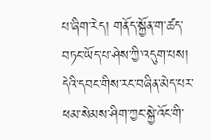པ་ཞིག་རེད། གནོད་སྐྱོན་ག་ཚད་བཏང་ཡོད་པ་ཤེས་ཀྱི་འདུག་པས། དེའི་དབང་གིས་རང་བཞིན་མེད་པར་ཕམ་སེམས་ཤིག་ཀྱང་སྐྱེ་འོང་གི་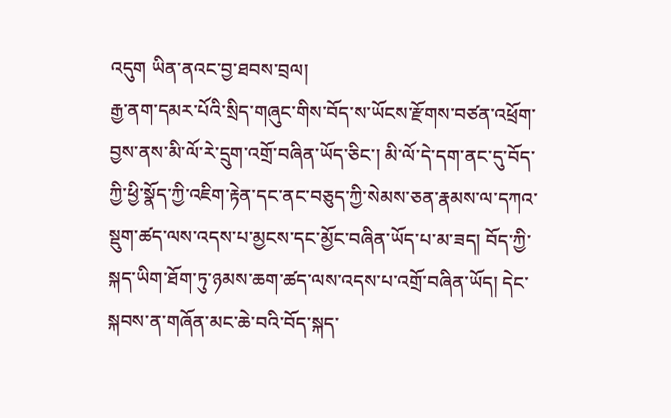འདུག ཡིན་ནའང་བྱ་ཐབས་བྲལ།
རྒྱ་ནག་དམར་པོའི་སྲིད་གཞུང་གིས་བོད་ས་ཡོངས་རྫོགས་བཙན་འཕྲོག་བྱས་ནས་མི་ལོ་རེ་དྲུག་འགྲོ་བཞིན་ཡོད་ཅིང་། མི་ལོ་དེ་དག་ནང་དུ་བོད་ཀྱི་ཕྱི་སྣོད་ཀྱི་འཇིག་རྟེན་དང་ནང་བཅུད་ཀྱི་སེམས་ཅན་རྣམས་ལ་དཀའ་སྡུག་ཚད་ལས་འདས་པ་མྱངས་དང་མྱོང་བཞིན་ཡོད་པ་མ་ཟད། བོད་ཀྱི་སྐད་ཡིག་ཐོག་ཏུ་ཉམས་ཆག་ཚད་ལས་འདས་པ་འགྲོ་བཞིན་ཡོད། དེང་སྐབས་ན་གཞོན་མང་ཆེ་བའི་བོད་སྐད་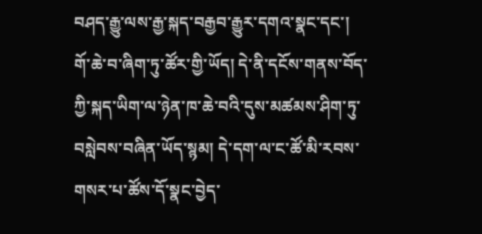བཤད་རྒྱུ་ལས་རྒྱ་སྐད་བརྒྱབ་རྒྱུར་དགའ་སྣང་དང་། གོ་ཆེ་བ་ཞིག་ཏུ་ཚོར་གྱི་ཡོད། དེ་ནི་དངོས་གནས་བོད་ཀྱི་སྐད་ཡིག་ལ་ཉེན་ཁ་ཆེ་བའི་དུས་མཚམས་ཤིག་ཏུ་བསླེབས་བཞིན་ཡོད་སྙམ། དེ་དག་ལ་ང་ཚོ་མི་རབས་གསར་པ་ཚོས་དོ་སྣང་བྱེད་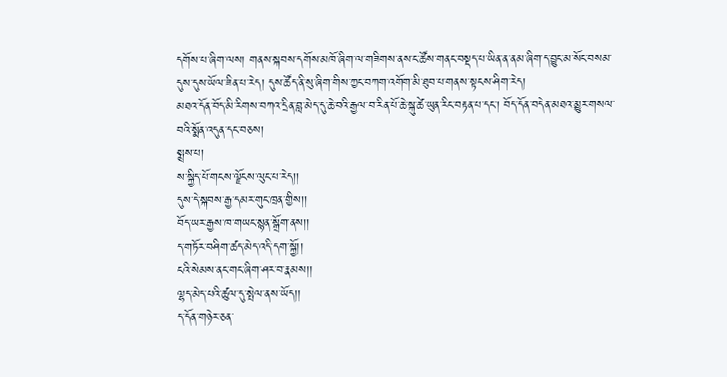དགོས་པ་ཞིག་ལས། གནས་སྐབས་དགོས་མཁོ་ཞིག་ལ་གཟིགས་ནས་ང་ཚོས་གནང་བསྡད་པ་ཡིན་ན་ནམ་ཞིག་ད་བྱུང་མ་སོང་བསམ་དུས་དུས་ཡོལ་ཟིན་པ་རེད། དུས་ཚོད་ནི་སུ་ཞིག་གིས་ཀྱང་བཀག་འགོག་མི་ཐུབ་པ་གནས་སྟངས་ཤིག་རེད།
མཐའ་དོན་བོད་མི་རིགས་བཀའ་དྲིན་བླ་མེད་དུ་ཆེ་བའི་རྒྱལ་བ་རིན་པོ་ཆེ་སྐུ་ཚེ་ཡུན་རིང་བརྟན་པ་དང་། བོད་དོན་བདེན་མཐའ་མྱུར་གསལ་བའི་སྨོན་འདུན་དང་བཅས།
སྨྲས་པ།
ས་སྐྱིད་པོ་གངས་ལྗོངས་ལུང་པ་རེད།།
དུས་དེ་སྐབས་རྒྱ་དམར་གུང་ཁྲན་གྱིས།།
བོད་ཡར་རྒྱས་ཁ་གཡང་སྙན་སྒྲོག་ནས།།
ད་གཏོར་བཤིག་ཚད་མེད་འདི་དག་སྐྱོ།།
ངའི་སེམས་ནང་གང་ཞིག་ཤར་བ་རྣམས།།
ལྷད་མེད་པའི་ཚུལ་དུ་སྤེལ་ནས་ཡོད།།
ད་དོན་གཉེར་ཅན་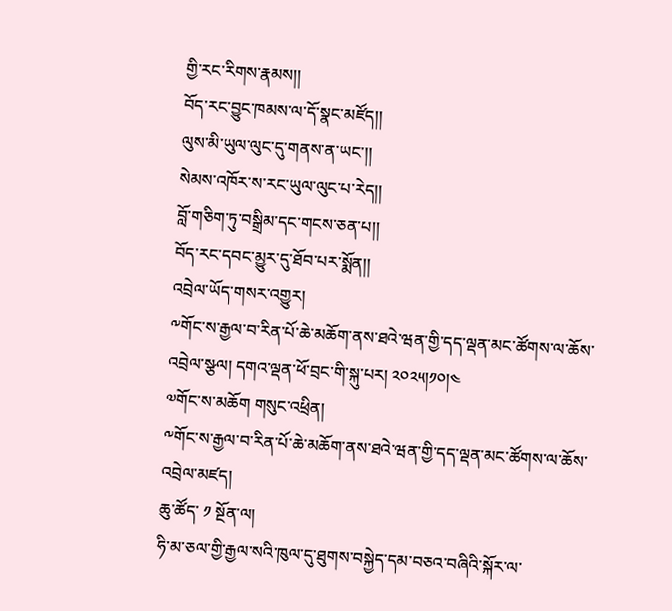གྱི་རང་རིགས་རྣམས།།
བོད་རང་བྱུང་ཁམས་ལ་དོ་སྣང་མཛོད།།
ལུས་མི་ཡུལ་ལུང་དུ་གནས་ན་ཡང་།།
སེམས་འཁོར་ས་རང་ཡུལ་ལུང་པ་རེད།།
བློ་གཅིག་ཏུ་བསྒྲིམ་དང་གངས་ཅན་པ།།
བོད་རང་དབང་མྱུར་དུ་ཐོབ་པར་སྨོན།།
འབྲེལ་ཡོད་གསར་འགྱུར།
༸གོང་ས་རྒྱལ་བ་རིན་པོ་ཆེ་མཆོག་ནས་ཐའེ་ཝན་གྱི་དད་ལྡན་མང་ཚོགས་ལ་ཆོས་འབྲེལ་སྩལ། དགའ་ལྡན་ཕོ་བྲང་གི་སྐུ་པར། ༢༠༢༥།༡༠།༤
༧གོང་ས་མཆོག གསུང་འཕྲིན།
༸གོང་ས་རྒྱལ་བ་རིན་པོ་ཆེ་མཆོག་ནས་ཐའེ་ཝན་གྱི་དད་ལྡན་མང་ཚོགས་ལ་ཆོས་འབྲེལ་མཛད།
ཆུ་ཚོད་ ༡ སྔོན་ལ།
ཧི་མ་ཅལ་གྱི་རྒྱལ་སའི་ཁུལ་དུ་ཐུགས་བསྐྱེད་དམ་བཅའ་བཞིའི་སྐོར་ལ་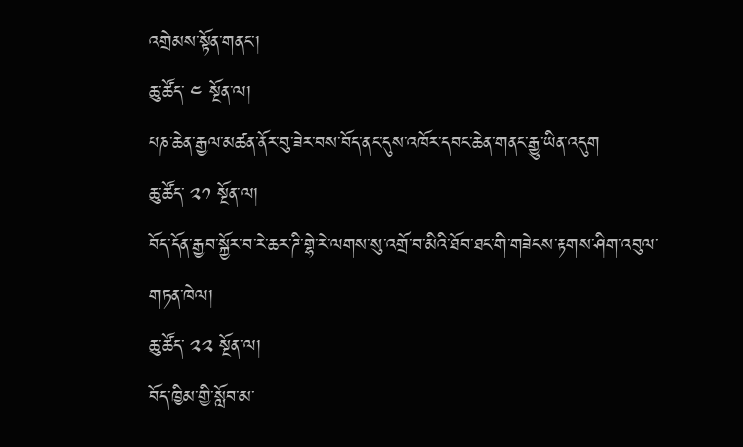འགྲེམས་སྟོན་གནང་།
ཆུ་ཚོད་ ༤ སྔོན་ལ།
པཎ་ཆེན་རྒྱལ་མཚན་ནོར་བུ་ཟེར་བས་བོད་ནང་དུས་འཁོར་དབང་ཆེན་གནང་རྒྱུ་ཡིན་འདུག
ཆུ་ཚོད་ ༢༡ སྔོན་ལ།
བོད་དོན་རྒྱབ་སྐྱོར་བ་རེ་ཆར་ཌི་གྷེ་རེ་ལགས་སུ་འགྲོ་བ་མིའི་ཐོབ་ཐང་གི་གཟེངས་རྟགས་ཤིག་འབུལ་གཏན་ཁེལ།
ཆུ་ཚོད་ ༢༢ སྔོན་ལ།
བོད་ཁྱིམ་གྱི་སློབ་མ་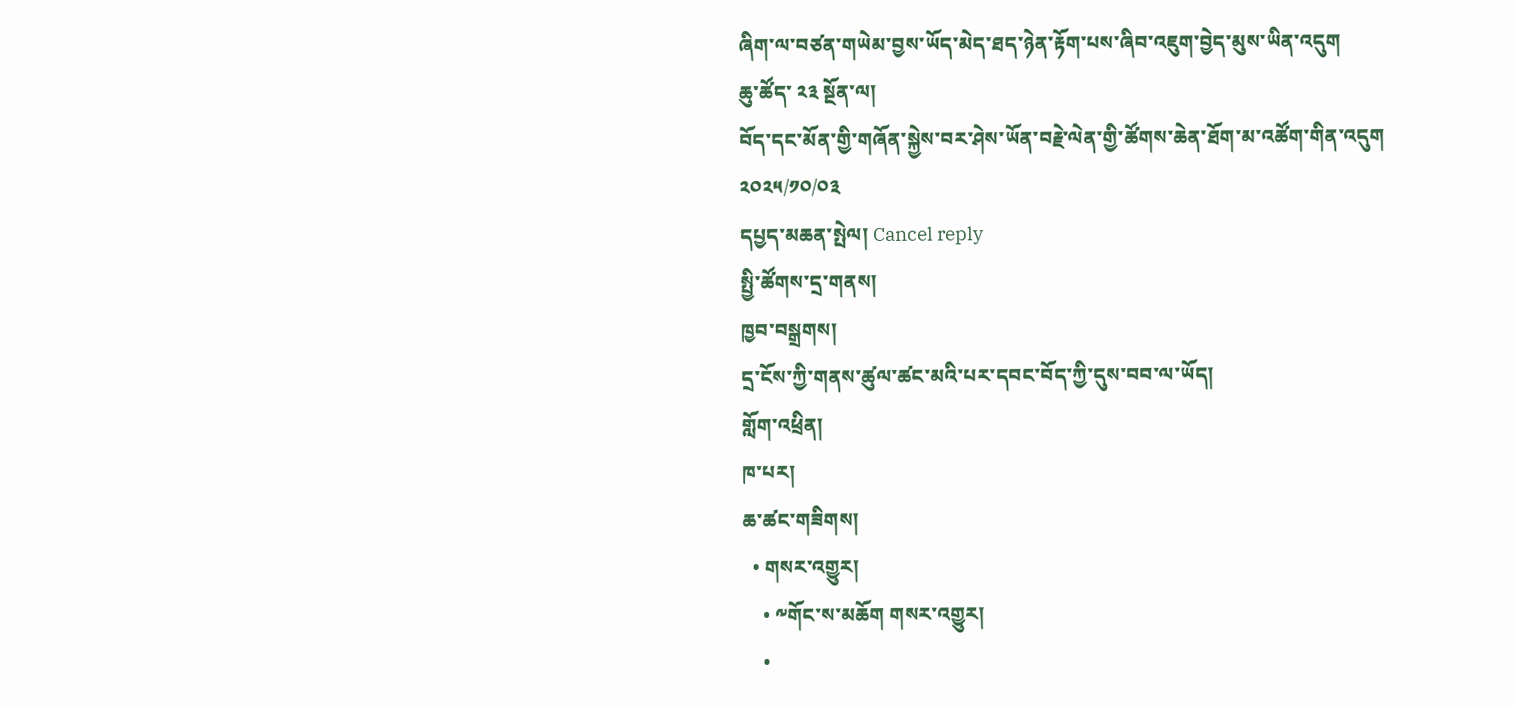ཞིག་ལ་བཙན་གཡེམ་བྱས་ཡོད་མེད་ཐད་ཉེན་རྟོག་པས་ཞིབ་འཇུག་བྱེད་མུས་ཡིན་འདུག
ཆུ་ཚོད་ ༢༣ སྔོན་ལ།
བོད་དང་མོན་གྱི་གཞོན་སྐྱེས་བར་ཤེས་ཡོན་བརྗེ་ལེན་གྱི་ཚོགས་ཆེན་ཐོག་མ་འཚོག་གིན་འདུག
༢༠༢༥/༡༠/༠༣
དཔྱད་མཆན་སྤེལ། Cancel reply
སྤྱི་ཚོགས་དྲ་གནས།
ཁྱབ་བསྒྲགས།
དྲ་ངོས་ཀྱི་གནས་ཚུལ་ཚང་མའི་པར་དབང་བོད་ཀྱི་དུས་བབ་ལ་ཡོད།
གློག་འཕྲིན།
ཁ་པར།
ཆ་ཚང་གཟིགས།
  • གསར་འགྱུར།
    • ༸གོང་ས་མཆོག གསར་འགྱུར།
    •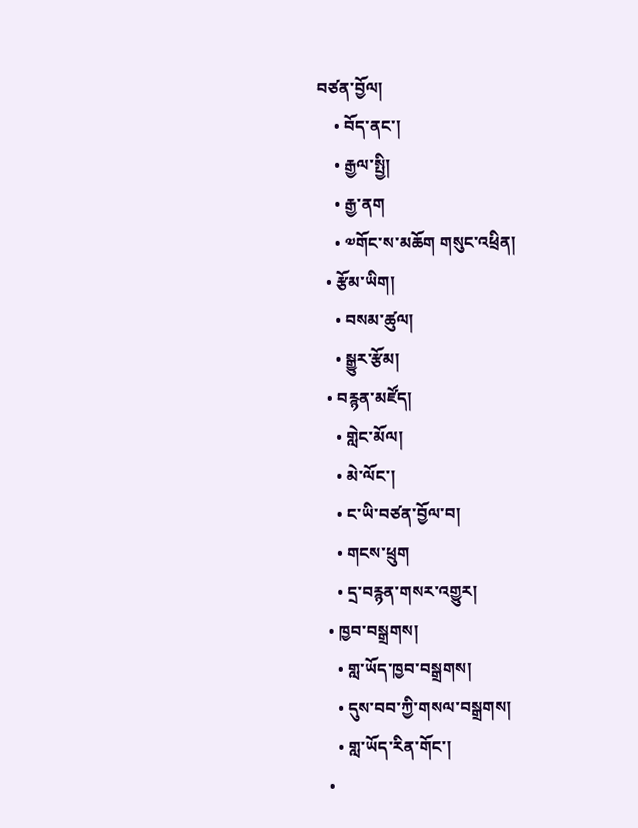བཙན་བྱོལ།
    • བོད་ནང་།
    • རྒྱལ་སྤྱི།
    • རྒྱ་ནག
    • ༧གོང་ས་མཆོག གསུང་འཕྲིན།
  • རྩོམ་ཡིག།
    • བསམ་ཚུལ།
    • སྒྱུར་རྩོམ།
  • བརྙན་མཛོད།
    • གླེང་མོལ།
    • མེ་ལོང་།
    • ང་ཡི་བཙན་བྱོལ་བ།
    • གངས་ཕྲུག
    • དྲ་བརྙན་གསར་འགྱུར།
  • ཁྱབ་བསྒྲགས།
    • གླ་ཡོད་ཁྱབ་བསྒྲགས།
    • དུས་བབ་ཀྱི་གསལ་བསྒྲགས།
    • གླ་ཡོད་རིན་གོང་།
  •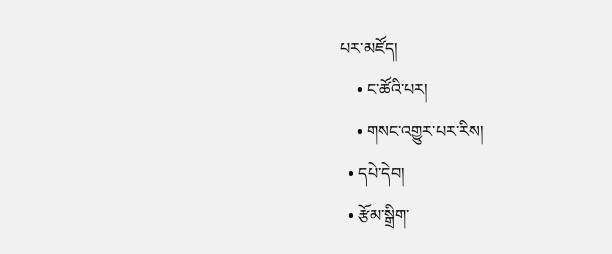པར་མཛོད།
    • ང་ཚོའི་པར།
    • གསང་འགྱུར་པར་རིས།
  • དཔེ་དེབ།
  • རྩོམ་སྒྲིག་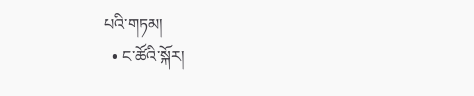པའི་གཏམ།
  • ང་ཚོའི་སྐོར།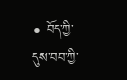• བོད་ཀྱི་དུས་བབ་ཀྱི་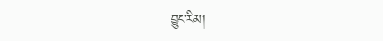བྱུང་རིམ།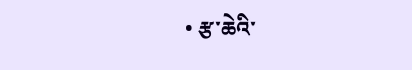• རྩ་ཆེའི་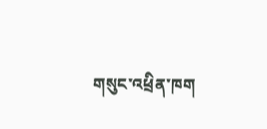གསུང་འཕྲིན་ཁག